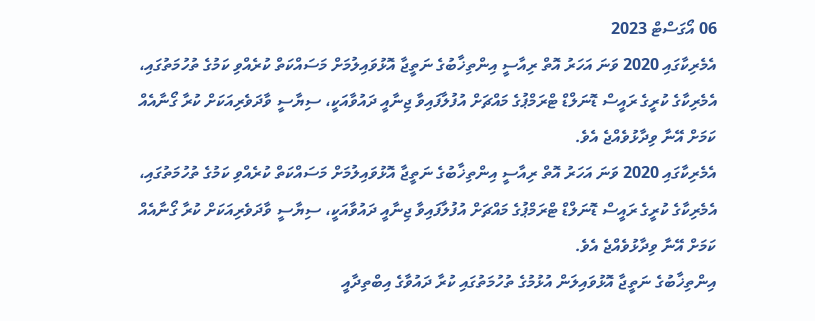06 އޯގަސްޓް 2023
އެމެރިކާގައި 2020 ވަނަ އަހަރު އޮތް ރިއާސީ އިންތިޚާބުގެ ނަތީޖާ އޮޅުވައިލުމަށް މަސައްކަތް ކުރެއްވި ކަމުގެ ތުހުމަތުގައި، އެމެރިކާގެ ކުރީގެ ރައީސް ޑޮނަލްޑް ޓްރަމްޕުގެ މައްޗަށް އުފުލާފައިވާ ޖިނާއީ ދައުވާއަކީ، ސިޔާސީ ވާދަވެރިއަކަށް ކުރާ ގޯނާއެއް ކަމަށް އޭނާ ވިދާޅުވެއްޖެ އެވެ.
އެމެރިކާގައި 2020 ވަނަ އަހަރު އޮތް ރިއާސީ އިންތިޚާބުގެ ނަތީޖާ އޮޅުވައިލުމަށް މަސައްކަތް ކުރެއްވި ކަމުގެ ތުހުމަތުގައި، އެމެރިކާގެ ކުރީގެ ރައީސް ޑޮނަލްޑް ޓްރަމްޕުގެ މައްޗަށް އުފުލާފައިވާ ޖިނާއީ ދައުވާއަކީ، ސިޔާސީ ވާދަވެރިއަކަށް ކުރާ ގޯނާއެއް ކަމަށް އޭނާ ވިދާޅުވެއްޖެ އެވެ.
އިންތިޚާބުގެ ނަތީޖާ އޮޅުވައިލަން އުޅުމުގެ ތުހުމަތުގައި ކުރާ ދައުވާގެ އިބްތިދާއީ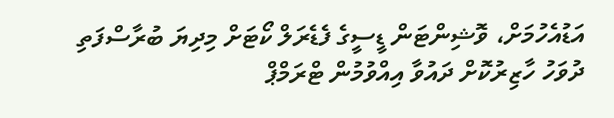އަޑުއެހުމަށް، ވޮޝިންޓަން ޑީސީގެ ފެޑެރަލް ކޯޓަށް މިދިޔަ ބުރާސްފަތި ދުވަހު ހާޒިރުކޮށް ދައުވާ އިއްވުމުން ޓްރަމްޕް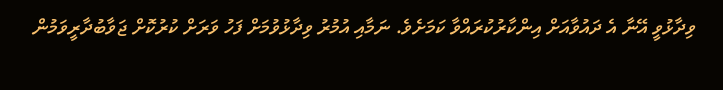ވިދާޅުވީ އޭނާ އެ ދައުވާއަށް އިންކާރުކުރައްވާ ކަމަށެވެ. ނަމާއި އުމުރު ވިދާޅުވުމަށް ފަހު ވަރަށް ކުރުކޮށް ޖަވާބުދާރީވަމުން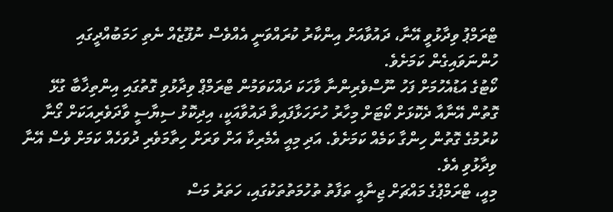ޓްރަމްޕު ވިދާޅުވީ އޭނާ، ދައުވާއަށް އިންކާރު ކުރައްވަނީ އެއްވެސް ނުފޫޒެއް ނެތި ހަމަބުއްދީގައި ހުންނަވައިގެން ކަމަށެވެ.
ކޯޓުގެ އަޑުއެހުމަށް ފަހު ނޫސްވެރިންނާ ވާހަކަ ދައްކަވަމުން ޓްރަމްޕް ވިދާޅުވި ގޮތުގައި އިންތިޚާބާ ގުޅޭ ގޮތުން އޭނާއާ ދެކޮޅަށް ކޯޓަށް މިހާރު ހުށަހަޅާފައިވާ ދައުވާއަކީ، އިދިކޮޅު ސިޔާސީ ވާދަވެރިއަކަށް ގޯނާ ކުރުމުގެ ގޮތުން ހިންގާ ކަމެއް ކަމަށެވެ. އަދި މިއީ އެމެރިކާ އަށް ވަރަށް ހިތާމަވެރި ދުވަހެއް ކަމަށް ވެސް އޭނާ ވިދާޅުވި އެވެ.
މިއީ، ޓްރަމްޕުގެ މައްޗަށް ޖިނާއީ ތަފާތު ތުހުމަތުތަކުގައި، ހަތަރު މަސް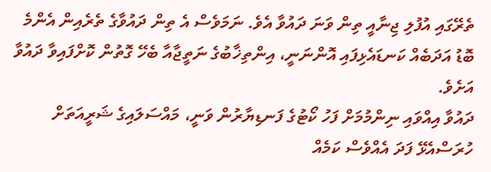ތެރޭގައި އުފުލި ޖިނާއީ ތިން ވަނަ ދައުވާ އެވެ. ނަމަވެސް އެ ތިން ދައުވާގެ ތެރެއިން އެންމެ ބޮޑު އަދަބެއް ކަނޑައެޅިފައި އޮންނަނީ، އިންތިޚާބުގެ ނަތީޖާއާ ބެހޭ ގޮތުން ކޮށްފައިވާ ދައުވާ އަށެވެ.
ދައުވާ އިއްވައި ނިންމުމަށް ފަހު ކޯޓުގެ ފަނޑިޔާރުން ވަނީ، މައްސަލައިގެ ޝަރީއަތަށް ހުރަސްއެޅޭ ފަދަ އެއްވެސް ކަމެއް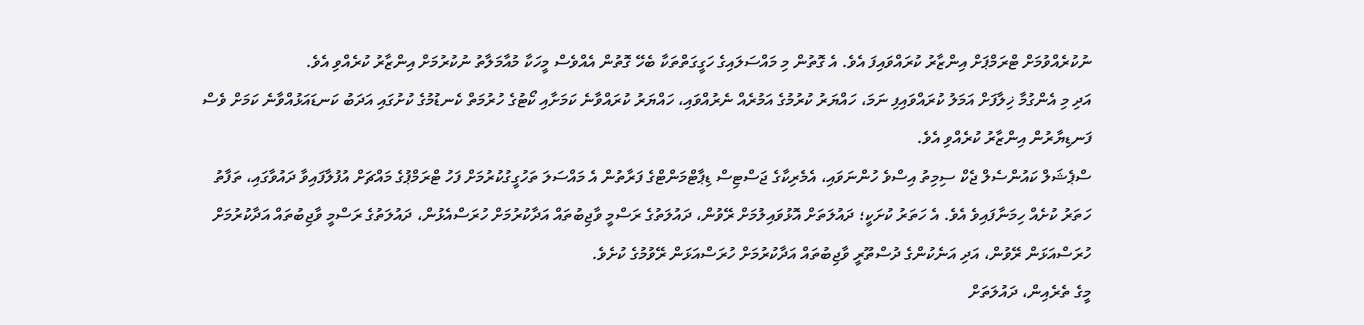ނުކުރެއްވުމަށް ޓްރަމްޕަށް އިންޒާރު ކުރައްވައިފަ އެވެ. އެ ގޮތުން މި މައްސަލައިގެ ހަގީގަތްތަކާ ބެހޭ ގޮތުން އެއްވެސް މީހަކާ މުއާމަލާތު ނުކުރުމަށް އިންޒާރު ކުރެއްވި އެވެ.
އަދި މި އެންގުމާ ޚިލާފަށް އަމަލު ކުރައްވައިފި ނަމަ، ހައްޔަރު ކުރުމުގެ އަމުރެއް ނެރުއްވައި، ހައްޔަރު ކުރައްވާނެ ކަމަށާއި ކޯޓުގެ ހުރުމަތް ކެނޑުމުގެ ކުށުގައި އަދަބު ކަނޑައަޅުއްވާނެ ކަމަށް ވެސް ފަނޑިޔާރުން އިންޒާރު ކުރެއްވި އެވެ.
ސްޕެޝަލް ކައުންސެލް ޖެކް ސިމިތު އިސްވެ ހުންނަވައި، އެމެރިކާގެ ޖަސްޓިސް ޑިޕާޓްމަންޓްގެ ފަރާތުން އެ މައްސަލަ ތަހުގީގުކުރުމަށް ފަހު ޓްރަމްޕުގެ މައްޗަށް އުފުލާފައިވާ ދައުވާގައި، ތަފާތު ހަތަރު ކުށެއް ހިމަނާފައިވެ އެވެ. އެ ހަތަރު ކުށަކީ؛ ދައުލަތަށް އޮޅުވައިލުމަށް ރޭވުން، ދައުލަތުގެ ރަސްމީ ވާޖިބުތައް އަދާކުރުމަށް ހުރަސްއެޅުން، ދައުލަތުގެ ރަސްމީ ވާޖިބުތައް އަދާކުރުމަށް ހުރަސްއަޅަން ރޭވުން، އަދި އަނެކުންގެ ދުސްތޫރީ ވާޖިބުތައް އަދާކުރުމަށް ހުރަސްއަޅަން ރޭވުމުގެ ކުށެވެ.
މީގެ ތެރެއިން، ދައުލަތަށް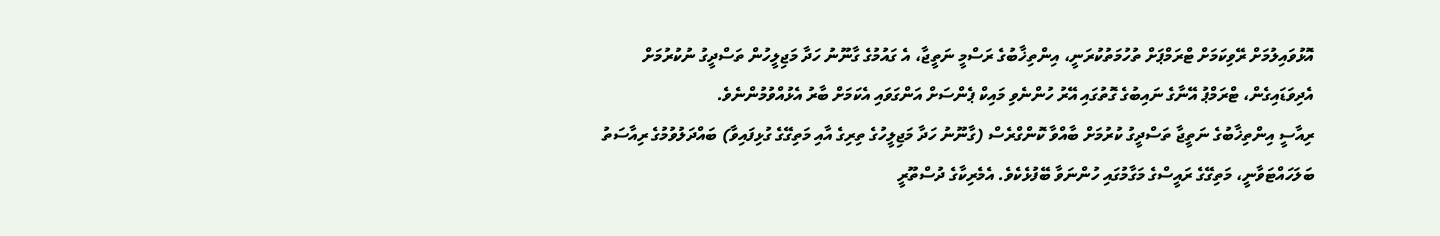އޮޅުވައިލުމަށް ރޭވިކަމަށް ޓްރަމްޕަށް ތުހުމަތުކުރަނީ، އިންތިޚާބުގެ ރަސްމީ ނަތީޖާ، އެ ގައުމުގެ ގާނޫނު ހަދާ މަޖިލީހުން ތަސްދީގު ނުކުރުމަށް އެދިވަޑައިގެން، ޓްރަމްޕު އޭނާގެ ނައިބުގެ ގޮތުގައި އޭރު ހުންނެވި މައިކް ޕެންސަށް އަންގަވައި އެކަމަށް ބާރު އެޅުއްވުމުންނެވެ.
ރިއާސީ އިންތިޚާބުގެ ނަތީޖާ ތަސްދީގު ކުރުމަށް ބާއްވާ ކޮންގްރެސް (ގާނޫނު ހަދާ މަޖިލީހުގެ ތިރިގެ އާއި މަތިގޭގެ ގުޅިފައިވާ) ބައްދަލުވުމުގެ ރިއާސަތު ބަލަހައްޓަވާނީ، މަތިގޭގެ ރައީސްގެ މަގާމުގައި ހުންނަވާ ބޭފުޅެކެވެ. އެމެރިކާގެ ދުސްތޫރީ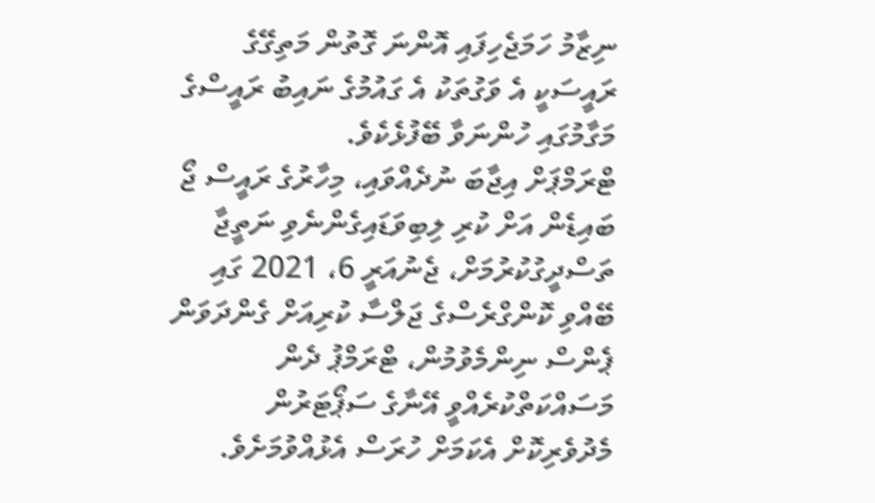ނިޒާމު ހަމަޖެހިފައި އޮންނަ ގޮތުން މަތިގޭގެ ރައީސަކީ އެ ވަގުތަކު އެ ގައުމުގެ ނައިބު ރައީސްގެ މަގާމުގައި ހުންނަވާ ބޭފުޅެކެވެ.
ޓްރަމްޕަށް އިޖާބަ ނުދެއްވައި، މިހާރުގެ ރައީސް ޖޯ ބައިޑެން އަށް ކުރި ލިބިވަޑައިގެންނެވި ނަތީޖާ ތަސްދީގުކުރުމަށް، ޖެނުއަރީ 6، 2021 ގައި ބޭއްވި ކޮންގްރެސްގެ ޖަލްސާ ކުރިއަށް ގެންދަވަން ޕެންސް ނިންމެވުމުން، ޓްރަމްޕު ދެން މަސައްކަތްކުރެއްވީ އޭނާގެ ސަޕޯޓަރުން މެދުވެރިކޮށް އެކަމަށް ހުރަސް އެޅުއްވުމަށެވެ.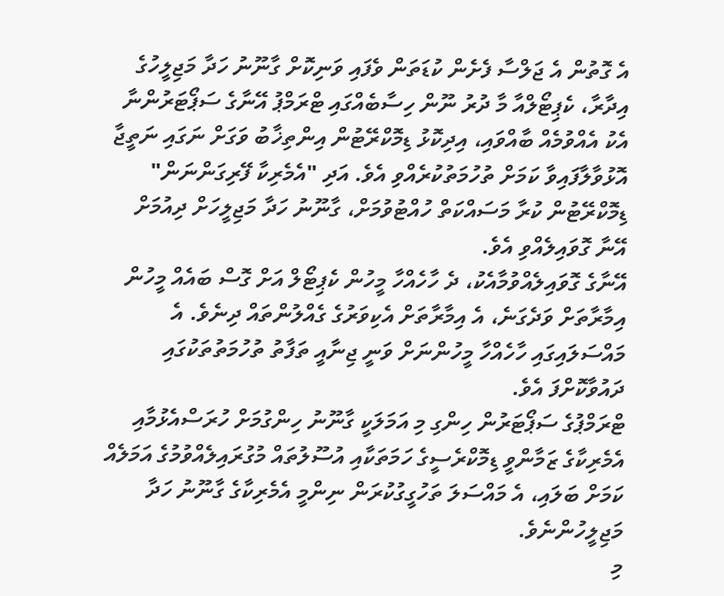އެ ގޮތުން އެ ޖަލްސާ ފެށެން ކުޑަތަން ވެފައި ވަނިކޮށް ގާނޫނު ހަދާ މަޖިލީހުގެ އިދާރާ، ކެޕިޓޯލްއާ މާ ދުރު ނޫން ހިސާބެއްގައި ޓްރަމްޕު އޭނާގެ ސަޕޯޓަރުންނާ އެކު އެއްވުމެއް ބާއްވައި، އިދިކޮޅު ޑިމޮކްރޭޓުން އިންތިޚާބު ވަގަށް ނަގައި ނަތީޖާ އޮޅުވާލާފައިވާ ކަމަށް ތުހުމަތުކުރެއްވި އެވެ. އަދި "އެމެރިކާ ފޭރިގަންނަން" ޑިމޮކްރޭޓުން ކުރާ މަސައްކަތް ހުއްޓުވުމަށް، ގާނޫނު ހަދާ މަޖިލީހަށް ދިއުމަށް އޭނާ ގޮވައިލެއްވި އެވެ.
އޭނާގެ ގޮވައިލެއްވުމާއެކު، ދެ ހާހެއްހާ މީހުން ކެޕިޓޯލް އަށް ގޮސް ބައެއް މީހުން އިމާރާތަށް ވަދެގަނެ، އެ އިމާރާތަށް އެކިވަރުގެ ގެއްލުންތައް ދިނެވެ. އެ މައްސަލައިގައި ހާހެއްހާ މީހުންނަށް ވަނީ ޖިނާއީ ތަފާތު ތުހުމަތުތަކުގައި ދައުވާކޮށްފަ އެވެ.
ޓްރަމްޕުގެ ސަޕޯޓަރުން ހިންގި މި އަމަލަކީ ގާނޫނު ހިންގުމަށް ހުރަސްއެޅުމާއި އެމެރިކާގެ ޒަމާންވީ ޑިމޮކްރެސީގެ ހަމަތަކާއި އުސޫލުތައް މުގުރައިލެއްވުމުގެ އަމަލެއް ކަމަށް ބަލައި، އެ މައްސަލަ ތަހުގީގުކުރަން ނިންމީ އެމެރިކާގެ ގާނޫނު ހަދާ މަޖިލީހުންނެވެ.
މި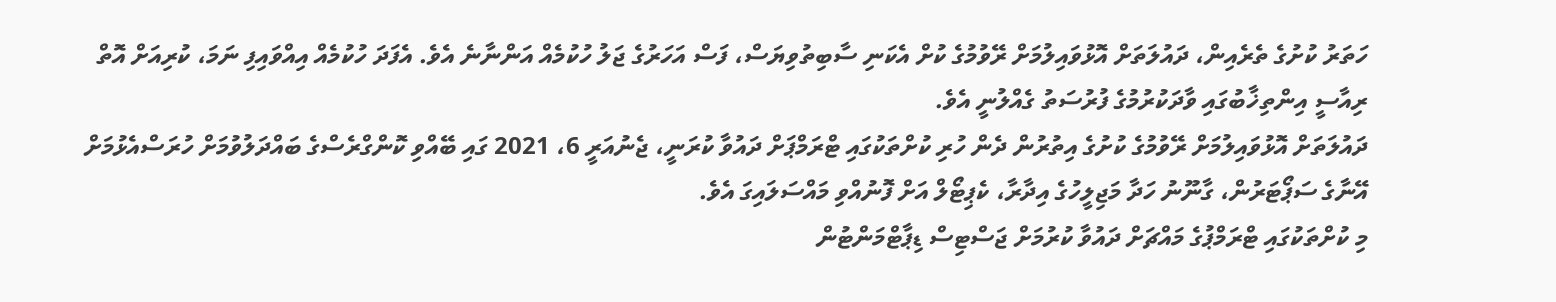ހަތަރު ކުށުގެ ތެރެއިން، ދައުލަތަށް އޮޅުވައިލުމަށް ރޭވުމުގެ ކުށް އެކަނި ސާބިތުވިޔަސް، ފަސް އަހަރުގެ ޖަލު ހުކުމެއް އަންނާނެ އެވެ. އެފަދަ ހުކުމެއް އިއްވައިފި ނަމަ، ކުރިއަށް އޮތް ރިއާސީ އިންތިޚާބުގައި ވާދަކުރުމުގެ ފުރުސަތު ގެއްލުނީ އެވެ.
ދައުލަތަށް އޮޅުވައިލުމަށް ރޭވުމުގެ ކުށުގެ އިތުރުން ދެން ހުރި ކުށްތަކުގައި ޓްރަމްޕަށް ދައުވާ ކުރަނީ، ޖެނުއަރީ 6، 2021 ގައި ބޭއްވި ކޮންގްރެސްގެ ބައްދަލުވުމަށް ހުރަސްއެޅުމަށް އޭނާގެ ސަޕޯޓަރުން، ގާނޫނު ހަދާ މަޖިލީހުގެ އިދާރާ، ކެޕިޓޯލް އަށް ފޮނުއްވި މައްސަލައިގަ އެވެ.
މި ކުށްތަކުގައި ޓްރަމްޕުގެ މައްޗަށް ދައުވާ ކުރުމަށް ޖަސްޓިސް ޑިޕާޓްމަންޓުން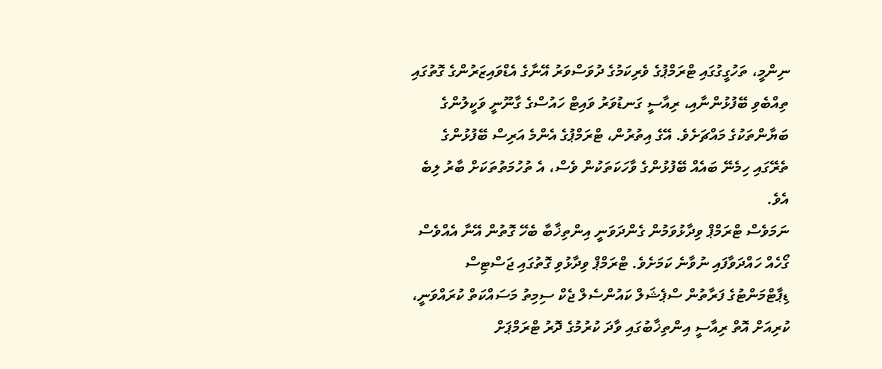ނިންމީ، ތަހުގީގުގައި ޓްރަމްޕުގެ ވެރިކަމުގެ ދުވަސްވަރު އޭނާގެ އެޑްވައިޒަރުންގެ ގޮތުގައި ތިއްބެވި ބޭފުޅުންނާއި، ރިއާސީ ގަނޑުވަރު ވައިޓް ހައުސްގެ ގާނޫނީ ވަކީލުންގެ ބަޔާންތަކުގެ މައްޗަށެވެ. އޭގެ އިތުރުން، ޓްރަމްޕުގެ އެންމެ އަރިސް ބޭފުޅުންގެ ތެރޭގައި ހިމެނޭ ބައެއް ބޭފުޅުންގެ ވާހަކަތަކުން ވެސް، އެ ތުހުމަތުތަކަށް ބާރު ލިބެ އެވެ.
ނަމަވެސް ޓްރަމްޕް ވިދާޅުވަމުން ގެންދަވަނީ އިންތިޚާބާ ބެހޭ ގޮތުން އޭނާ އެއްވެސް ގޯހެއް ހައްދަވާފައި ނުވާނެ ކަމަށެވެ. ޓްރަމްޕް ވިދާޅުވި ގޮތުގައި ޖަސްޓިސް ޑިޕާޓްމަންޓުގެ ފަރާތުން ސްޕެޝަލް ކައުންސެލް ޖެކް ސިމިތު މަސައްކަތް ކުރައްވަނީ، ކުރިއަށް އޮތް ރިއާސީ އިންތިޚާބުގައި ވާދަ ކުރުމުގެ ދޮރު ޓްރަމްޕަށް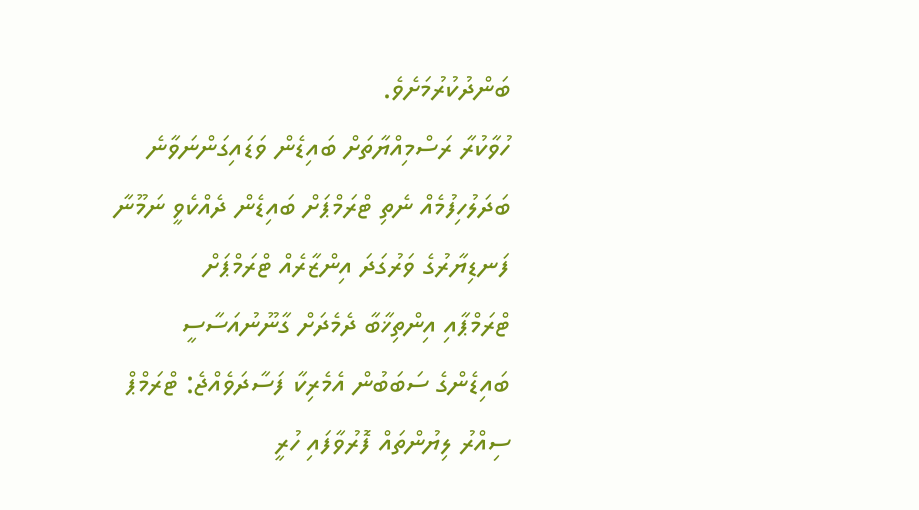ބަންދުކުރުމަށެވެ.
ހުވާކުރާ ރަސްމިއްޔާތަށް ބައިޑެން ވަޑައިގަންނަވާނެ
ބަދަލުހިފުމެއް ނެތި ޓްރަމްޕަށް ބައިޑެން ދެއްކެވީ ނަމޫނާ
ފަނޑިޔާރުގެ ވަރުގަދަ އިންޒާރެއް ޓްރަމްޕަށް
ޓްރަމްޕާއި އިންތިޚާބާ ދެމެދަށް ގާނޫނުއަސާސީ
ބައިޑެންގެ ސަބަބުން އެމެރިކާ ފަސާދަވެއްޖެ: ޓްރަމްޕް
ސިއްރު ލިޔުންތައް ފޮރުވާފައި ހުރީ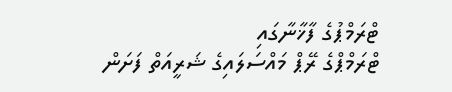ޓްރަމްޕުގެ ފާޚާނާގައި
ޓްރަމްޕްގެ ރޭޕް މައްސަލައިގެ ޝަރީއަތް ފަށަން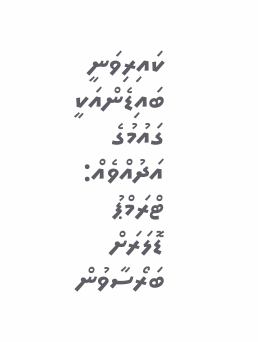ކައިރިވަނީ
ބައިޑެންއަކީ ގައުމުގެ އަދުއްވެއް: ޓްރަމްޕު
ޑޮލަރަށް ބަރޯސާވުން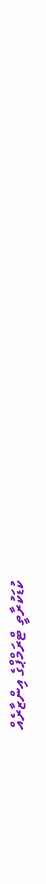ކުޑަކުރާތީ ޓްރަމްޕްގެ އިންޒާރެއް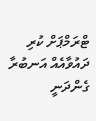ޓްރަމްޕަށް ކުރި ދައުވާއެއް އަނބުރާ ގެންދަނީ